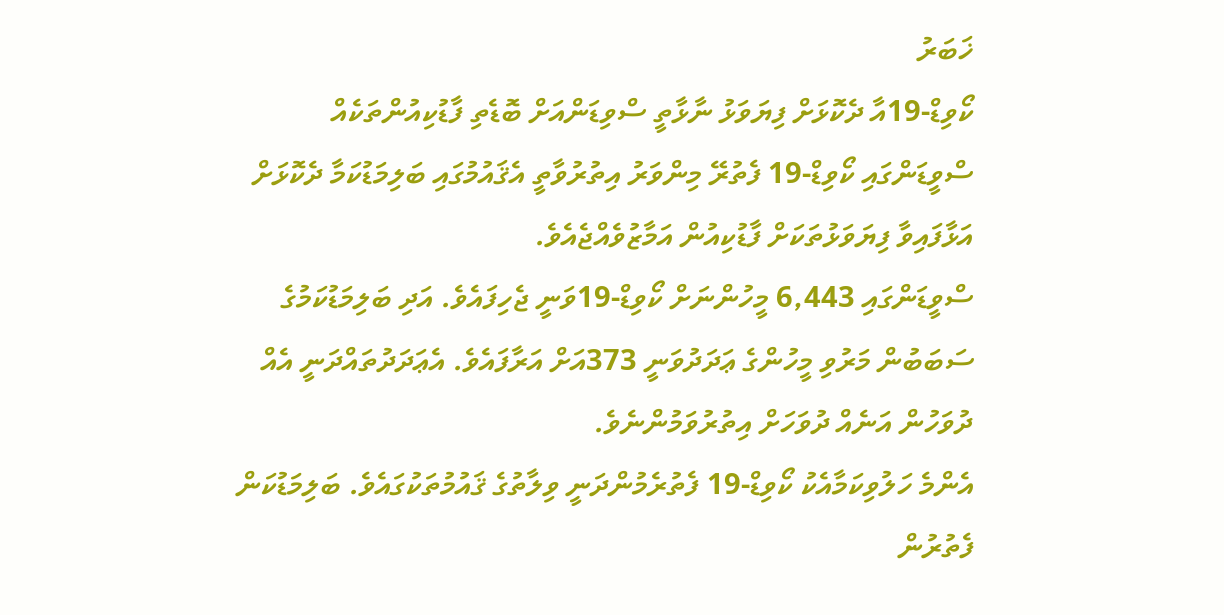ޚަބަރު
ކޯވިޑް-19އާ ދެކޮޅަށް ފިޔަވަޅު ނާޅާތީ ސްވިޑަންއަށް ބޮޑެތި ފާޑުކިއުންތަކެއް
ސްވީޑަންގައި ކޯވިޑް-19 ފެތުރޭ މިންވަރު އިތުރުވާތީ އެޤައުމުގައި ބަލިމަޑުކަމާ ދެކޮޅަށް އަޅާފައިވާ ފިޔަވަޅުތަކަށް ފާޑުކިއުން އަމާޒުވެއްޖެއެވެ.
ސްވީޑަންގައި 6,443 މީހުންނަށް ކޯވިޑް-19ވަނީ ޖެހިފައެވެ. އަދި ބަލިމަޑުކަމުގެ ސަބަބުން މަރުވި މީހުންގެ ޢަދަދުވަނީ 373އަށް އަރާފައެވެ. އެޢަދަދުތައްދަނީ އެއް ދުވަހުން އަނެއް ދުވަހަށް އިތުރުވަމުންނެވެ.
އެންމެ ހަލުވިކަމާއެކު ކޯވިޑް-19 ފެތުރެމުންދަނީ ވިލާތުގެ ޤައުމުތަކުގައެވެ. ބަލިމަޑުކަން ފެތުރުން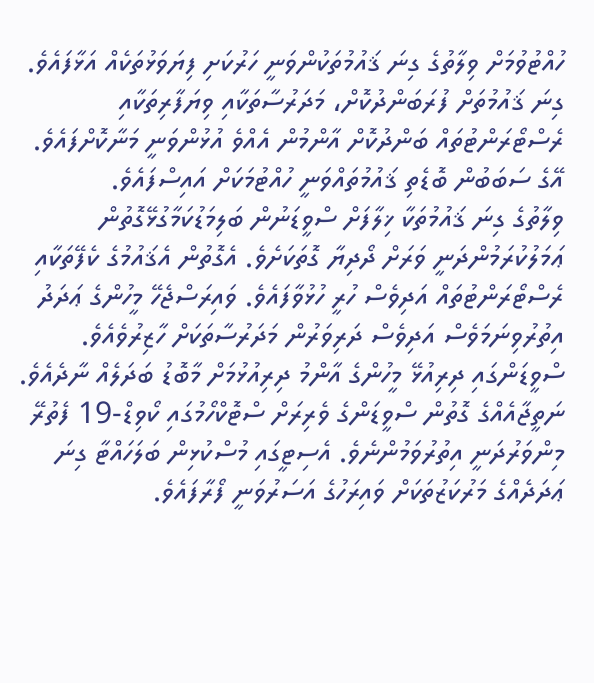ހުއްޓުވުމަށް ވިލާތުގެ ގިނަ ޤައުމުތަކުންވަނީ ހަރުކަށި ފިޔަވަޅުތަކެއް އަޅާފައެވެ. ގިނަ ޤައުމުތަށް ފުރަބަންދުކޮށް، މަދަރުސާތަކާއި ވިޔަފާރިތަކާއި ރެސްޓޯރަންޓުތައް ބަންދުކޮށް އާންމުން އެއްވެ އުޅުންވަނީ މަނާކޮށްފައެވެ. އޭގެ ސަބަބުން ބޮޑެތި ޤައުމުތައްވަނީ ހުއްޓުމަކަށް އައިސްފައެވެ.
ވިލާތުގެ ގިނަ ޤައުމުތަކާ ޚިލާފަށް ސްވީޑަނުން ބަލިމަޑުކަމާގުޅޭގޮތުން ޢަމަލުކުރަމުންދަނީ ވަރަށް ދޯދިޔާ ގޮތަކަށެވެ. އެގޮތުން އެޤައުމުގެ ކެފޭތަކާއި ރެސްޓޯރަންޓުތައް އަދިވެސް ހުރީ ހުޅުވާފައެވެ. ވައިރަސްޖެހޭ މީހުންގެ ޢަދަދު އިތުރުވިނަމަވެސް އަދިވެސް ދަރިވަރުން މަދަރުސާތަކަށް ހާޒިރުވެއެވެ. ސްވީޑަންގައި ދިރިއުޅޭ މީހުންގެ އާންމު ދިރިއުޅުމަށް މާބޮޑު ބަދަލެއް ނާދެއެވެ.
ނަތީޖާއެއްގެ ގޮތުން ސްވީޑަންގެ ވެރިރަށް ސްޓޮކްހޯމުގައި ކޯވިޑް-19 ފެތުރޭ މިންވަރުދަނީ އިތުރުވަމުންނެވެ. އެސިޓީގައި މުސްކުޅިން ބަލަހައްޓާ ގިނަ ޢަދަދެއްގެ މަރުކަޒުތަކަށް ވައިރަހުގެ އަސަރުވަނީ ފޯރާފައެވެ.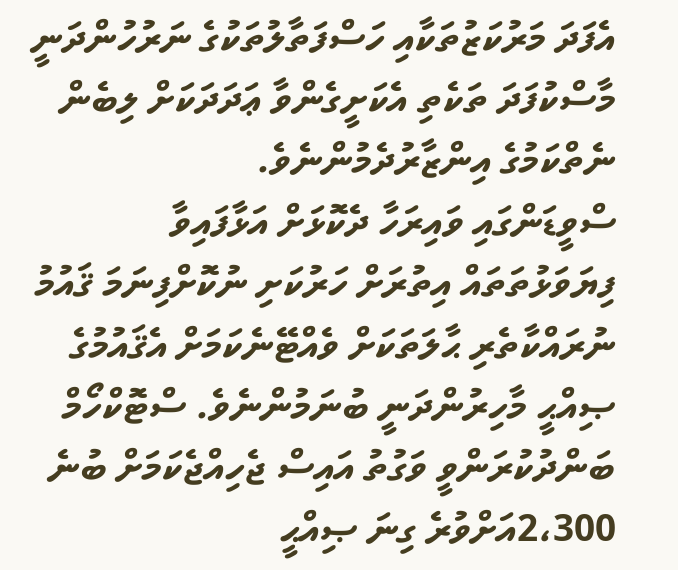އެފަދަ މަރުކަޒުތަކާއި ހަސްފަތާލުތަކުގެ ނަރުހުންދަނީ މާސްކުފަދަ ތަކެތި އެކަށީގެންވާ ޢަދަދަކަށް ލިބެން ނެތްކަމުގެ އިންޒާރުދެމުންނެވެ.
ސްވީޑަންގައި ވައިރަހާ ދެކޮޅަށް އަޅާފައިވާ ފިޔަވަޅުތަތައް އިތުރަށް ހަރުކަށި ނުކޮށްފިނަމަ ޤައުމު ނުރައްކާތެރި ޙާލަތަކަށް ވެއްޓޭނެކަމަށް އެޤައުމުގެ ޞިއްޙީ މާހިރުންދަނީ ބުނަމުންނެވެ. ސްޓޮކްހޯމް ބަންދުކުރަންވީ ވަގުތު އައިސް ޖެހިއްޖެކަމަށް ބުނެ 2،300އަށްވުރެ ގިނަ ޞިއްޙީ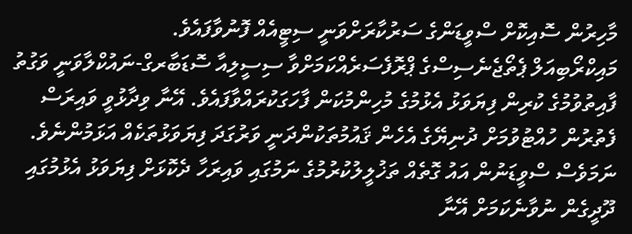މާހިރުން ސޮއިކޮށް ސްވީޑަންގެ ސަރުކާރަށްވަނީ ސިޓީއެއް ފޮނުވާފައެވެ.
މައިކްރޯބިއަލް ޕެތޯޖެނެސިސްގެ ޕްރޮފެސަރެއްކަމަށްވާ ސިސީލިއާ ސޮޑަބާރގް-ނައުކްލާވަނީ ވަގުތު ފާއިތުވުމުގެ ކުރިން ފިޔަވަޅު އެޅުމުގެ މުހިންމުކަން ފާހަގަކުރައްވާފައެވެ. އޭނާ ވިދާޅުވީ ވައިރަސް ފެތުރުން ހުއްޓުވުމަށް ދުނިޔޭގެ އެހެން ޤައުމުތަކުންދަނީ ވަރުގަދަ ފިޔަވަޅުތަކެއް އަޅަމުންނެވެ. ނަމަވެސް ސްވީޑަނުން އައު ގޮތެއް ތަޚުލީލުކުރުމުގެ ނަމުގައި ވައިރަހާ ދެކޮޅަށް ފިޔަވަޅު އެޅުމުގައި ދޫދީގެން ނުވާނެކަމަށް އޭނާ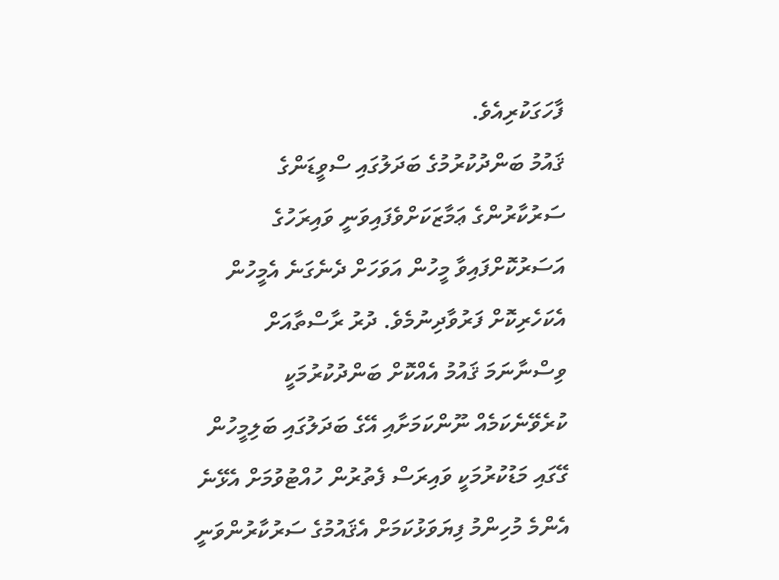ފާހަގަކުރިއެވެ.
ޤައުމު ބަންދުކުރުމުގެ ބަދަލުގައި ސްވީޑަންގެ ސަރުކާރުންގެ ޢަމާޒަކަށްވެފައިވަނީ ވައިރަހުގެ އަސަރުކޮށްފައިވާ މީހުން އަވަހަށް ދެނެގަނެ އެމީހުން އެކަހެރިކޮށް ފަރުވާދިނުމެވެ. ދުރު ރާސްތާއަށް ވިސްނާނަމަ ޤައުމު އެއްކޮށް ބަންދުކުރުމަކީ ކުރެވޭނެކަމެއް ނޫންކަމަށާއި އޭގެ ބަދަލުގައި ބަލިމީހުން ގޭގައި މަޑުކުރުމަކީ ވައިރަސް ފެތުރުން ހުއްޓުވުމަށް އެޅޭނެ އެންމެ މުހިންމު ފިޔަވަޅުކަމަށް އެޤައުމުގެ ސަރުކާރުންވަނީ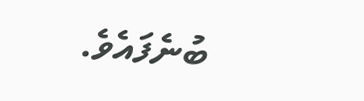ބުނެފައެވެ.